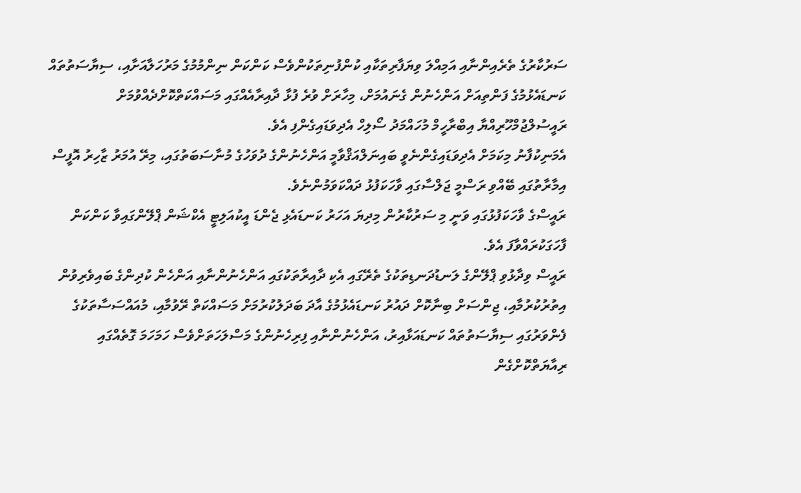ސަރުކާރުގެ ތެރެއިންނާއި އަމިއްލަ ވިޔަފާރިތަކާއި ކުންފުނިތަކުންވެސް ކަންކަން ނިންމުމުގެ މަރުހަލާއަށާއި، ސިޔާސަތުތައް ކަނޑައެޅުމުގެ ފަންތިއަށް އަންހެނުން ގެނައުމަށް، މިހާރަށް ވުރެ ފުޅާ ދާއިރާއެއްގައި މަސައްކަތްކޮށްދެއްވުމަށް ރައީސުލްޖުމްހޫރިއްޔާ އިބްރާހީމް މުހައްމަދު ސޯލިހް އެދިވަޑައިގެންފި އެވެ.
އެމަނިކުފާނު މިކަމަށް އެދިވަޑައިގެންނެވީ ބައިނަލްއަޤްވާމީ އަންހެނުންގެ ދުވަހުގެ މުނާސަބަތުގައި، މިރޭ އުމަރު ޒާހިރު އޮފީސް އިމާރާތުގައި ބޭއްވި ރަސްމީ ޖަލްސާގައި ވާހަކަފުޅު ދައްކަވަމުންނެވެ.
ރައީސްގެ ވާހަކަފުޅުގައި ވަނީ މި ސަރުކާރުން މިދިޔަ އަހަރު ކަނޑައެޅި ޖެންޑަ އީކުއަލިޓީ އެކްޝަން ޕްލޭންގައިވާ ކަންކަން ފާހަގަކުރައްވާފަ އެވެ.
ރައީސް ވިދާޅުވި ޕްލޭންގެ ލަނޑުދަނޑިތަކުގެ ތެރޭގައި އެކި ދާއިރާތަކުގައި އަންހެނުންނާއި އަންހެން ކުދިންގެ ބައިވެރިވުން އިތުރުކުރުމާއި، ޖިންސަށް ބިނާކޮށް ދައުރު ކަނޑައެޅުމުގެ އާދަ ބަދަލުކުރުމަށް މަސައްކަތް ރޭވުމާއި، މުއައްސަސާތަކުގެ ފެންވަރުގައި ސިޔާސަތުތައް ކަނޑައަޅާއިރު، އަންހެނުންނާއި ފިރިހެނުންގެ މަސްލަހަތަށްވެސް ހަމަހަމަ ގޮތެއްގައި ރިއާޔަތްކޮށްގެން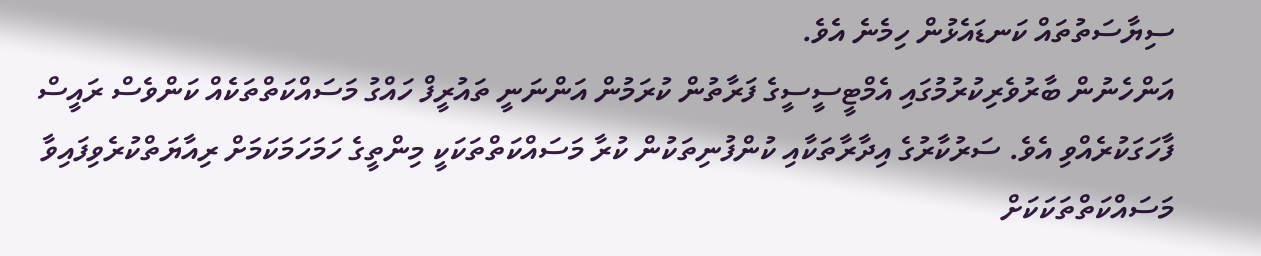ސިޔާސަތުތައް ކަނޑައެޅުން ހިމެނެ އެވެ.
އަންހެނުން ބާރުވެރިކުރުމުގައި އެމްޓީސީސީގެ ފަރާތުން ކުރަމުން އަންނަނީ ތައުރީފް ހައްގު މަސައްކަތްތަކެއް ކަންވެސް ރައީސް ފާހަގަކުރެއްވި އެވެ. ސަރުކާރުގެ އިދާރާތަކާއި ކުންފުނިތަކުން ކުރާ މަސައްކަތްތަކަކީ މިންތީގެ ހަމަހަމަކަމަށް ރިއާޔަތްކުރެވިފައިވާ މަސައްކަތްތަކަކަށް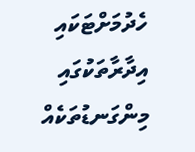ހެދުމަށްޓަކައި އިދާރާތަކުގައި މިންގަނޑުތަކެއް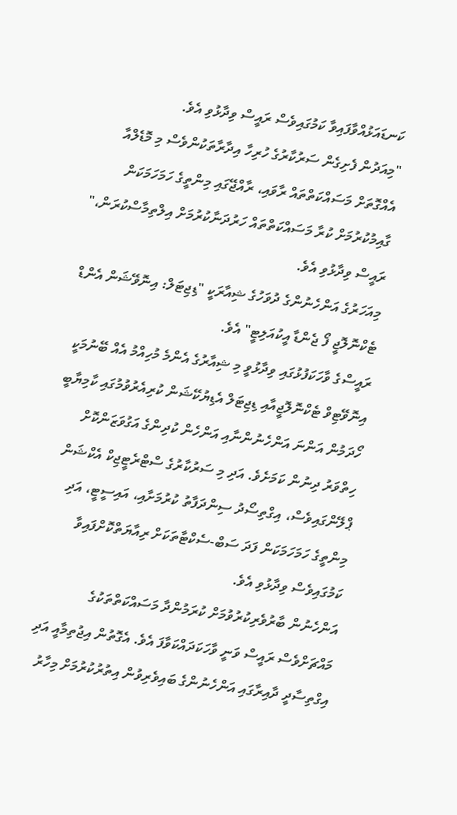ކަނޑައަޅުއްވާފައިވާ ކަމުގައިވެސް ރައީސް ވިދާޅުވި އެވެ.
"މިއަދުން ފެށިގެން ސަރުކާރުގެ ހުރިހާ އިދާރާތަކުންވެސް މި މޮޑެލްއާ އެއްގޮތަށް މަސައްކަތްތައް ރާވައި، ރާއްޖޭގައި މިންތީގެ ހަމަހަމަކަން ގާއިމުކުރުމަށް ކުރާ މަސައްކަތްތައް ހަރުދަނާކުރުމަށް އިލްތިމާސްކުރަން،" ރައީސް ވިދާޅުވި އެވެ.
މިއަހަރުގެ އަންހެނުންގެ ދުވަހުގެ ޝިއާރަކީ "ޑިޖިޓަލް: އިނޮވޭޝަން އެންޑް ޓެކްނޮލޮޖީ ފޯ ޖެންޑާ އީކުއަލިޓީ" އެވެ.
ރައީސްގެ ވާހަކަފުޅުގައި ވިދާޅުވީ މި ޝިއާރުގެ އެންމެ މުހިއްމު އެއް ބޭނުމަކީ އިނޮވޭޓިވް ޓެކްނޮލޮޖީއާއި ޑިޖިޓަލް އެޑިޔުކޭޝަން ކުރިއެރުވުމުގައި ކާމިޔާބީ ހޯދަމުން އަންނަ އަންހެނުންނާއި އަންހެން ކުދިންގެ އަގުވަޒަންކޮށް ހިތްވަރު ދިނުން ކަމަށެވެ. އަދި މި ސަރުކާރުގެ ސްޓްރެޓީޖިކް އެކްޝަން ޕްލޭންގައިވެސް، އިގްތިސޯދު ސިންދަފާތު ކުރުމަށާއި، އައިސީޓީ، އަދި މިންތީގެ ހަމަހަމަކަން ފަދަ ސަބް-ސެކްޓާތަކަށް ރިއާޔަތްކޮށްފައިވާ ކަމުގައިވެސް ވިދާޅުވި އެވެ.
އަންހެނުން ބާރުވެރިކުރުވުމަށް ކުރަމުންދާ މަސައްކަތްތަކުގެ މައްޗަށްވެސް ރައީސް ވަނީ ވާހަކަދައްކަވާފަ އެވެ. އެގޮތުން އިޖުތިމާއީ އަދި އިގްތިސާދީ ދާއިރާގައި އަންހެނުންގެ ބައިވެރިވުން އިތުރުކުރުމަށް މިހާރު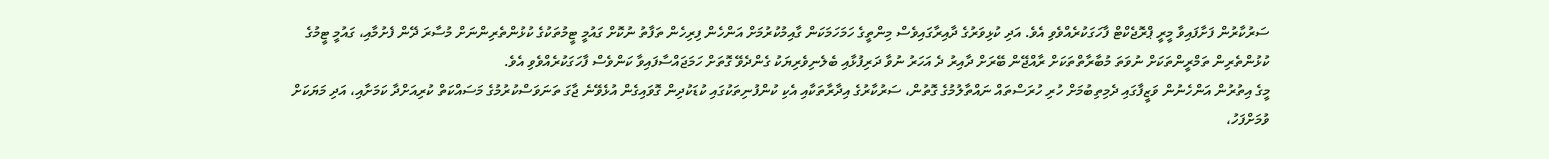ސަރުކާރުން ފަށާފައިވާ މީރީ ޕްރޮޖެކްޓް ފާހަގަކުރެއްވެވި އެވެ. އަދި ކުޅިވަރުގެ ދާއިރާގައިވެސް މިންތީގެ ހަމަހަމަކަން ގާއިމުކުރުމަށް އަންހެން ފިރިހެން ތަފާތު ނުކޮށް ގައުމީ ޓީމުތަކުގެ ކުޅުންތެރިންނަށް މުސާރަ ދޭން ފެށުމާއި، ގައުމީ ޓީމުގެ ކުޅުންތެރިން ތަމްރީންތަކަށް ނުވަތަ މުބާރާތްތަކަށް ރާއްޖޭން ބޭރަށް ދާއިރު ދެ އަހަރު ނުވާ ދަރިފުޅާއި ބެލެނިވެރިޔަކު ގެންދެވޭ ގޮތަށް ހަމަޖައްސާފައިވާ ކަންވެސް ފާހަގަކުރެއްވެވި އެވެ.
މީގެ އިތުރުން އަންހެނުން ވަޒީފާގައި ދެމިތިބުމަށް ހުރި ހުރަސްތައް ނައްތާލުމުގެ ގޮތުން، ސަރުކާރުގެ އިދާރާތަކާއި އެކި ކުންފުނިތަކުގައި ކުޑަކުދިން ގޮވައިގެން އުޅެވޭނެ ޖާގަ ތަނަވަސްކުރުމުގެ މަސައްކަތް ކުރިއަށްދާ ކަމަށާއި، އަދި މަޔަކަށް ވުމަށްފަހު،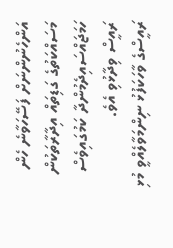އަންހެނުންނަށް ފަސޭހަވާނެ ހެން މަސައްކަތުގެ ގަޑިތައް އިދާރާތަކުން ހަމަޖައްސައިދެމުންދާ ކަމުގައިވެސް ރައީސް ވިދާޅުވި އެވެ.
ރައީސްގެ ވާހަކަފުޅު ނިންމަވާލެއްވީ މުޅި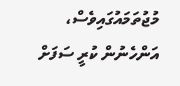މުޖުތަމައުގައިވެސް، އަންހެނުން ކުރީ ސަފަށް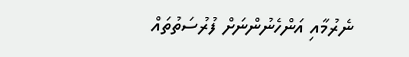ނެރުމާއި އަންހެނުންނަށް ފުރުސަތުތައް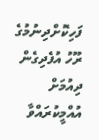ފަހިކޮށްދިނުމުގެ ރޫހު އުފެދިގެން ދިއުމަށް އުއްމީކުރައްވާ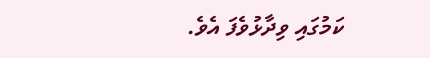ކަމުގައި ވިދާޅުވެފަ އެވެ.